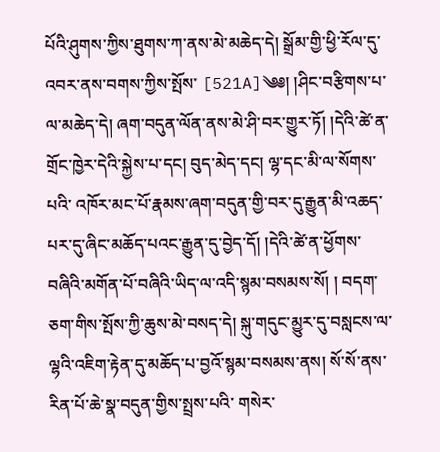པོའི་ཤུགས་ཀྱིས་ཐུགས་ཀ་ནས་མེ་མཆེད་དེ། སྒྲོམ་གྱི་ཕྱི་རོལ་དུ་འབར་ནས་བགས་ཀྱིས་སྤོས་ [521A]༄༅། །ཤིང་བརྩིགས་པ་ལ་མཆེད་དེ། ཞག་བདུན་ལོན་ནས་མེ་ཤི་བར་གྱུར་ཏོ། །དེའི་ཚེ་ན་གྲོང་ཁྱེར་དེའི་སྐྱེས་པ་དང། བུད་མེད་དང། ལྷ་དང་མི་ལ་སོགས་པའི་ འཁོར་མང་པོ་རྣམས་ཞག་བདུན་གྱི་བར་དུ་རྒྱུན་མི་འཆད་པར་དུ་ཞིང་མཆོད་པའང་རྒྱུན་དུ་བྱེད་དོ། །དེའི་ཚེ་ན་ཕྱོགས་བཞིའི་མགོན་པོ་བཞིའི་ཡིད་ལ་འདི་སྙམ་བསམས་སོ། ། བདག་ཅག་གིས་སྤོས་ཀྱི་ཆུས་མེ་བསད་དེ། སྐུ་གདུང་མྱུར་དུ་བསླངས་ལ་ལྷའི་འཇིག་རྟེན་དུ་མཆོད་པ་བྱའོ་སྙམ་བསམས་ནས། སོ་སོ་ནས་རིན་པོ་ཆེ་སྣ་བདུན་གྱིས་སྤྲས་པའི་ གསེར་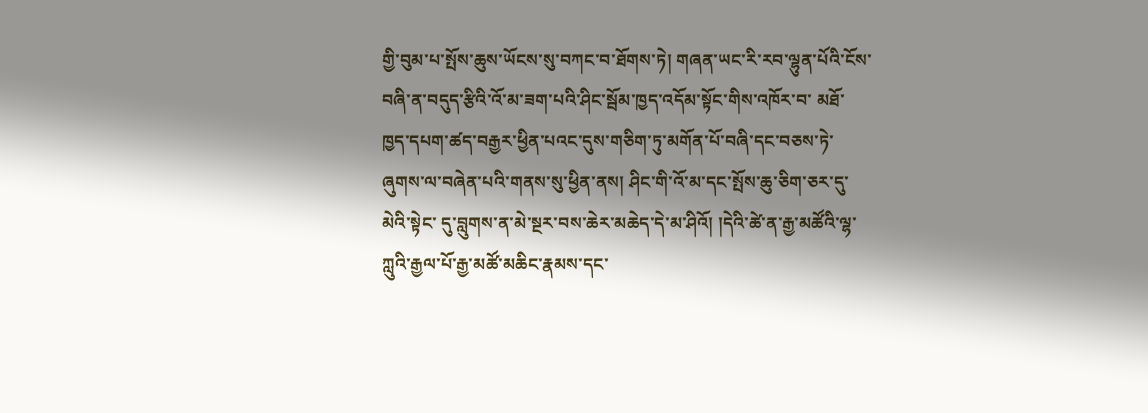གྱི་བུམ་པ་སྤོས་ཆུས་ཡོངས་སུ་བཀང་བ་ཐོགས་ཏེ། གཞན་ཡང་རི་རབ་ལྷུན་པོའི་ངོས་བཞི་ན་བདུད་རྩིའི་འོ་མ་ཟག་པའི་ཤིང་སྦོམ་ཁྱད་འདོམ་སྟོང་གིས་འཁོར་བ་ མཐོ་ཁྱད་དཔག་ཚད་བརྒྱར་ཕྱིན་པའང་དུས་གཅིག་ཏུ་མགོན་པོ་བཞི་དང་བཅས་ཏེ་ཞུགས་ལ་བཞེན་པའི་གནས་སུ་ཕྱིན་ནས། ཤིང་གི་འོ་མ་དང་སྤོས་ཆུ་ཅིག་ཅར་དུ་མེའི་སྟེང་ དུ་བླུགས་ན་མེ་སྔར་བས་ཆེར་མཆེད་དེ་མ་ཤིའོ། །དེའི་ཚེ་ན་རྒྱ་མཚོའི་ལྷ་ཀླུའི་རྒྱལ་པོ་རྒྱ་མཚོ་མཆིང་རྣམས་དང་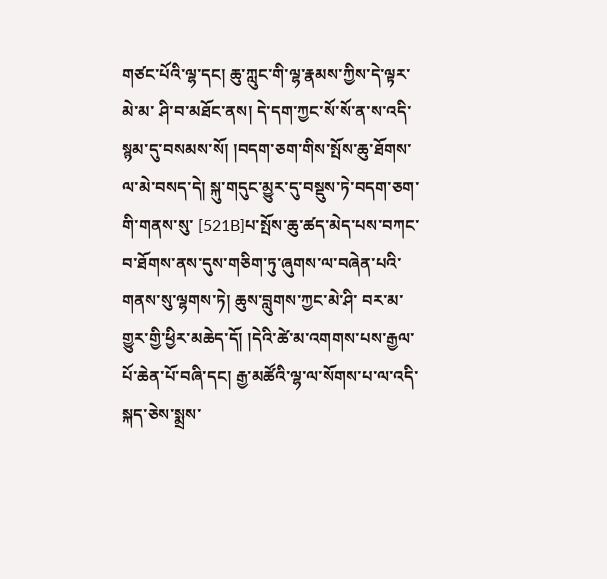གཙང་པོའི་ལྷ་དང། ཆུ་ཀླུང་གི་ལྷ་རྣམས་ཀྱིས་དེ་ལྟར་མེ་མ་ ཤི་བ་མཐོང་ནས། དེ་དག་ཀྱང་སོ་སོ་ན་ས་འདི་སྙམ་དུ་བསམས་སོ། །བདག་ཅག་གིས་སྤོས་ཆུ་ཐོགས་ལ་མེ་བསད་དེ། སྐུ་གདུང་མྱུར་དུ་བསྡུས་ཏེ་བདག་ཅག་གི་གནས་སུ་ [521B]པ་སྤོས་ཆུ་ཚད་མེད་པས་བཀང་བ་ཐོགས་ནས་དུས་གཅིག་ཏུ་ཞུགས་ལ་བཞེན་པའི་གནས་སུ་ལྷགས་ཏེ། ཆུས་བླུགས་ཀྱང་མེ་ཤི་ བར་མ་གྱུར་གྱི་ཕྱིར་མཆེད་དོ། །དེའི་ཚེ་མ་འགགས་པས་རྒྱལ་པོ་ཆེན་པོ་བཞི་དང། རྒྱ་མཚོའི་ལྷ་ལ་སོགས་པ་ལ་འདི་སྐད་ཅེས་སྨྲས་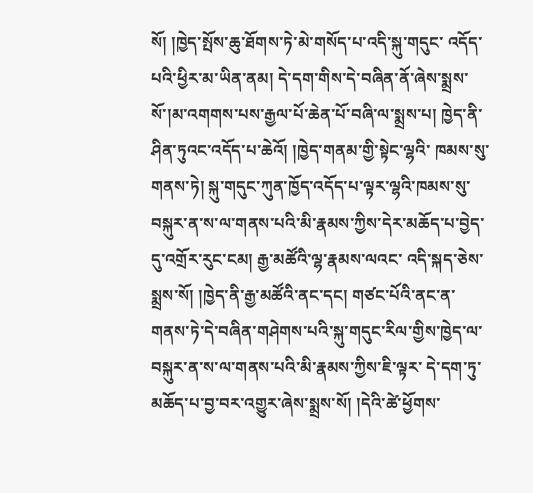སོ། །ཁྱེད་སྤོས་ཆུ་ཐོགས་ཏེ་མེ་གསོད་པ་འདི་སྐུ་གདུང་ འདོད་པའི་ཕྱིར་མ་ཡིན་ནམ། དེ་དག་གིས་དེ་བཞིན་ནོ་ཞེས་སྨྲས་སོ་།མ་འགགས་པས་རྒྱལ་པོ་ཆེན་པོ་བཞི་ལ་སྨྲས་པ། ཁྱེད་ནི་ཤིན་ཏུའང་འདོད་པ་ཆེའོ། །ཁྱེད་གནམ་གྱི་སྟེང་ལྷའི་ ཁམས་སུ་གནས་ཏེ། སྐུ་གདུང་ཀུན་ཁྱོད་འདོད་པ་ལྟར་ལྷའི་ཁམས་སུ་བསྐུར་ན་ས་ལ་གནས་པའི་མི་རྣམས་ཀྱིས་དེར་མཆོད་པ་བྱེད་དུ་འགྲོར་རུང་ངམ། རྒྱ་མཚོའི་ལྷ་རྣམས་ལའང་ འདི་སྐད་ཅེས་སྨྲས་སོ། །ཁྱེད་ནི་རྒྱ་མཚོའི་ནང་དང། གཙང་པོའི་ནང་ན་གནས་ཏེ་དེ་བཞིན་གཤེགས་པའི་སྐུ་གདུང་རིལ་གྱིས་ཁྱེད་ལ་བསྐུར་ན་ས་ལ་གནས་པའི་མི་རྣམས་ཀྱིས་ཇི་ལྟར་ དེ་དག་ཏུ་མཆོད་པ་བྱ་བར་འགྱུར་ཞེས་སྨྲས་སོ། །དེའི་ཚེ་ཕྱོགས་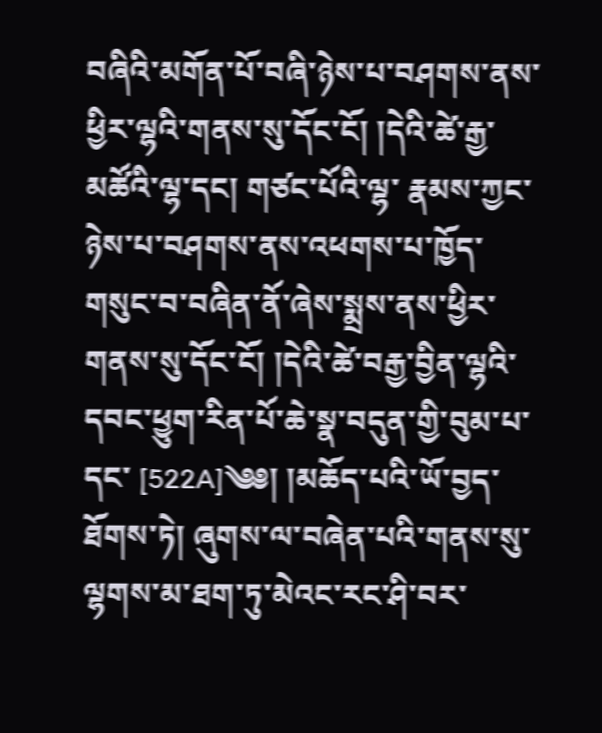བཞིའི་མགོན་པོ་བཞི་ཉེས་པ་བཤགས་ནས་ཕྱིར་ལྷའི་གནས་སུ་དོང་ངོ། །དེའི་ཚེ་རྒྱ་མཚོའི་ལྷ་དང། གཙང་པོའི་ལྷ་ རྣམས་ཀྱང་ཉེས་པ་བཤགས་ནས་འཕགས་པ་ཁྱོད་གསུང་བ་བཞིན་ནོ་ཞེས་སྨྲས་ནས་ཕྱིར་གནས་སུ་དོང་ངོ། །དེའི་ཚེ་བརྒྱ་བྱིན་ལྷའི་དབང་ཕྱུག་རིན་པོ་ཆེ་སྣ་བདུན་གྱི་བུམ་པ་དང་ [522A]༄༅། །མཆོད་པའི་ཡོ་བྱད་ཐོགས་ཏེ། ཞུགས་ལ་བཞེན་པའི་གནས་སུ་ལྷགས་མ་ཐག་ཏུ་མེའང་རང་ཤི་བར་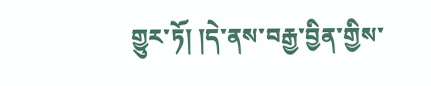གྱུར་ཏོ། །དེ་ནས་བརྒྱ་བྱིན་གྱིས་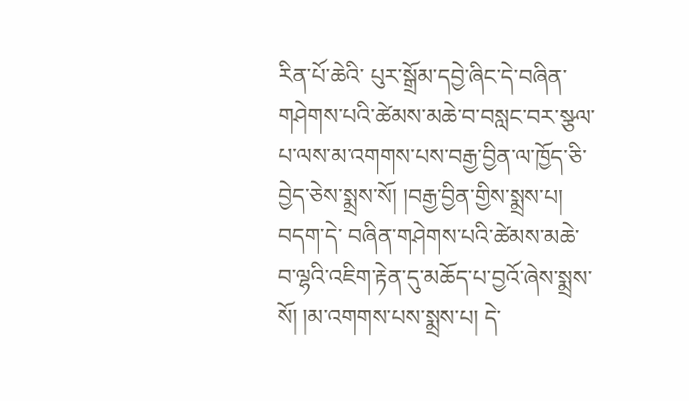རིན་པོ་ཆེའི་ པུར་སྒྲོམ་དབྱེ་ཞིང་དེ་བཞིན་གཤེགས་པའི་ཚེམས་མཆེ་བ་བསླང་བར་སྩལ་པ་ལས་མ་འགགས་པས་བརྒྱ་བྱིན་ལ་ཁྱོད་ཅི་བྱེད་ཅེས་སྨྲས་སོ། །བརྒྱ་བྱིན་གྱིས་སྨྲས་པ། བདག་དེ་ བཞིན་གཤེགས་པའི་ཚེམས་མཆེ་བ་ལྷའི་འཇིག་རྟེན་དུ་མཆོད་པ་བྱའོ་ཞེས་སྨྲས་སོ། །མ་འགགས་པས་སྨྲས་པ། དེ་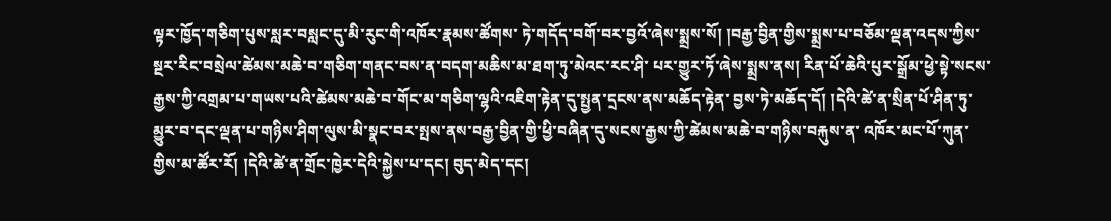ལྟར་ཁྱོད་གཅིག་པུས་སླར་བསླང་དུ་མི་རུང་གི་འཁོར་རྣམས་ཚོགས་ ཏེ་གདོད་བགོ་བར་བྱའོ་ཞེས་སྨྲས་སོ། །བརྒྱ་བྱིན་གྱིས་སྨྲས་པ་བཅོམ་ལྡན་འདས་ཀྱིས་སྔར་རིང་བསྲེལ་ཚེམས་མཆེ་བ་གཅིག་གནང་བས་ན་བདག་མཆིས་མ་ཐག་ཏུ་མེའང་རང་ཤི་ པར་གྱུར་ཏོ་ཞེས་སྨྲས་ནས། རིན་པོ་ཆེའི་པུར་སྒྲོམ་ཕྱེ་སྟེ་སངས་རྒྱས་ཀྱི་འགྲམ་པ་གཡས་པའི་ཚེམས་མཆེ་བ་གོང་མ་གཅིག་ལྷའི་འཇིག་རྟེན་དུ་སྤྱན་དྲངས་ནས་མཆོད་རྟེན་ བྱས་ཏེ་མཆོད་དོ། །དེའི་ཚེ་ན་སྲིན་པོ་ཤིན་ཏུ་མྱུར་བ་དང་ལྡན་པ་གཉིས་ཤིག་ལུས་མི་སྣང་བར་སྤས་ནས་བརྒྱ་བྱིན་གྱི་ཕྱི་བཞིན་དུ་སངས་རྒྱས་ཀྱི་ཚེམས་མཆེ་བ་གཉིས་བརྐུས་ན་ འཁོར་མང་པོ་ཀུན་གྱིས་མ་ཚོར་རོ། །དེའི་ཚེ་ན་གྲོང་ཁྱེར་དེའི་སྐྱེས་པ་དང། བུད་མེད་དང།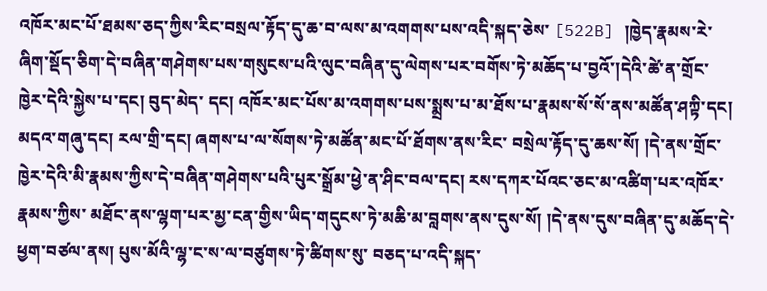འཁོར་མང་པོ་ཐམས་ཅད་ཀྱིས་རིང་བསྲལ་རྟོད་དུ་ཆ་བ་ལས་མ་འགགས་པས་འདི་སྐད་ཅེས་ [522B] །ཁྱེད་རྣམས་རེ་ཞིག་སྡོད་ཅིག་དེ་བཞིན་གཤེགས་པས་གསུངས་པའི་ལུང་བཞིན་དུ་ལེགས་པར་བགོས་ཏེ་མཆོད་པ་བྱའོ་།དེའི་ཚེ་ན་གྲོང་ཁྱེར་དེའི་སྐྱེས་པ་དང། བུད་མེད་ དང། འཁོར་མང་པོས་མ་འགགས་པས་སྨྲས་པ་མ་ཐོས་པ་རྣམས་སོ་སོ་ནས་མཚོན་ཤཀྟི་དང། མདའ་གཞུ་དང། རལ་གྲི་དང། ཞགས་པ་ལ་སོགས་ཏེ་མཚོན་མང་པོ་ཐོགས་ནས་རིང་ བསྲེལ་རྟོད་དུ་ཆས་སོ། །དེ་ནས་གྲོང་ཁྱེར་དེའི་མི་རྣམས་ཀྱིས་དེ་བཞིན་གཤེགས་པའི་པུར་སྒྲོམ་ཕྱེ་ན་ཤིང་བལ་དང། རས་དཀར་པོའང་ཅང་མ་འཚིག་པར་འཁོར་རྣམས་ཀྱིས་ མཐོང་ནས་ལྷག་པར་མྱ་ངན་གྱིས་ཡིད་གདུངས་ཏེ་མཆི་མ་བླགས་ནས་དུས་སོ། །དེ་ནས་དུས་བཞིན་དུ་མཆོད་དེ་ཕྱག་བཙལ་ནས། པུས་མོའི་ལྷ་ང་ས་ལ་བཙུགས་ཏེ་ཚིགས་སུ་ བཅད་པ་འདི་སྐད་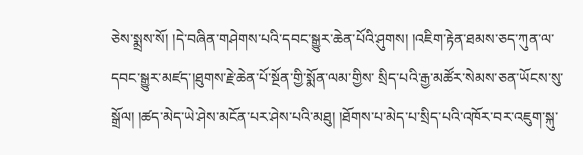ཅེས་སྨྲས་སོ། །དེ་བཞིན་གཤེགས་པའི་དབང་སྒྱུར་ཆེན་པོའི་ཤུགས། །འཇིག་རྟེན་ཐམས་ཅད་ཀུན་ལ་དབང་སྒྱུར་མཛད་།ཐུགས་རྗེ་ཆེན་པོ་སྔོན་གྱི་སྨོན་ལམ་གྱིས་ སྲིད་པའི་རྒྱ་མཚོར་སེམས་ཅན་ཡོངས་སུ་སྒྲོལ། །ཚད་མེད་ཡེ་ཤེས་མངོན་པར་ཤེས་པའི་མཐུ། །ཐོགས་པ་མེད་པ་སྲིད་པའི་འཁོར་བར་འཇུག་སྐུ་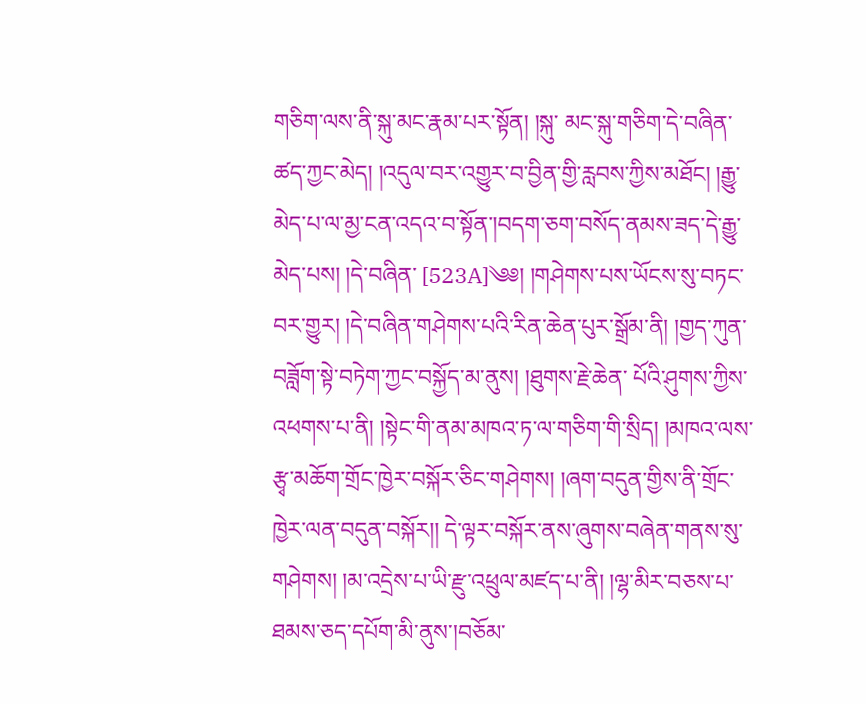གཅིག་ལས་ནི་སྐུ་མང་རྣམ་པར་སྟོན། །སྐུ་ མང་སྐུ་གཅིག་དེ་བཞིན་ཚད་ཀྱང་མེད། །འདུལ་བར་འགྱུར་བ་བྱིན་གྱི་རླབས་ཀྱིས་མཐོང། །རྒྱུ་མེད་པ་ལ་མྱ་ངན་འདའ་བ་སྟོན་།བདག་ཅག་བསོད་ནམས་ཟད་དེ་རྒྱུ་མེད་པས། །དེ་བཞིན་ [523A]༄༅། །གཤེགས་པས་ཡོངས་སུ་བཏང་བར་གྱུར། །དེ་བཞིན་གཤེགས་པའི་རིན་ཆེན་པུར་སྒྲོམ་ནི། །གྱད་ཀུན་བཟློག་སྟེ་བཏེག་ཀྱང་བསྐྱོད་མ་ནུས། །ཐུགས་རྗེ་ཆེན་ པོའི་ཤུགས་ཀྱིས་འཕགས་པ་ནི། །སྟེང་གི་ནམ་མཁའ་ཏ་ལ་གཅིག་གི་སྲིད། །མཁའ་ལས་རྩྭ་མཆོག་གྲོང་ཁྱེར་བསྐོར་ཅིང་གཤེགས། །ཞག་བདུན་གྱིས་ནི་གྲོང་ཁྱེར་ལན་བདུན་བསྐོར།། དེ་ལྟར་བསྐོར་ནས་ཞུགས་བཞེན་གནས་སུ་གཤེགས། །མ་འདྲེས་པ་ཡི་རྫུ་འཕྲུལ་མཛད་པ་ནི། །ལྷ་མིར་བཅས་པ་ཐམས་ཅད་དཔོག་མི་ནུས་།བཅོམ་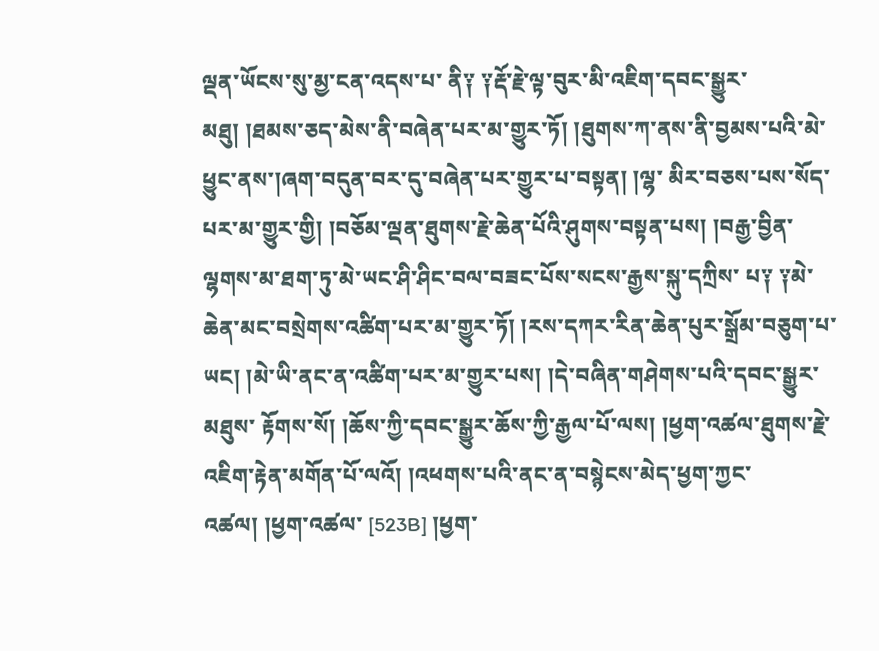ལྡན་ཡོངས་སུ་མྱ་ངན་འདས་པ་ ནི༑ ༑རྡོ་རྗེ་ལྟ་བུར་མི་འཇིག་དབང་སྒྱུར་མཐུ། །ཐམས་ཅད་མེས་ནི་བཞེན་པར་མ་གྱུར་ཏོ། །ཐུགས་ཀ་ནས་ནི་བྱམས་པའི་མེ་ཕྱུང་ནས་།ཞག་བདུན་བར་དུ་བཞེན་པར་གྱུར་པ་བསྟན། །ལྷ་ མིར་བཅས་པས་སོད་པར་མ་གྱུར་གྱི། །བཅོམ་ལྡན་ཐུགས་རྗེ་ཆེན་པོའི་ཤུགས་བསྟན་པས། །བརྒྱ་བྱིན་ལྷགས་མ་ཐག་ཏུ་མེ་ཡང་ཤི་ཤིང་བལ་བཟང་པོས་སངས་རྒྱས་སྐུ་དཀྲིས་ པ༑ ༑མེ་ཆེན་མང་བསྲེགས་འཚིག་པར་མ་གྱུར་ཏོ། །རས་དཀར་རིན་ཆེན་པུར་སྒྲོམ་བཅུག་པ་ཡང། །མེ་ཡི་ནང་ན་འཚིག་པར་མ་གྱུར་པས། །དེ་བཞིན་གཤེགས་པའི་དབང་སྒྱུར་མཐུས་ རྟོགས་སོ། །ཆོས་ཀྱི་དབང་སྒྱུར་ཆོས་ཀྱི་རྒྱལ་པོ་ལས། །ཕྱག་འཚལ་ཐུགས་རྗེ་འཇིག་རྟེན་མགོན་པོ་ལའོ། །འཕགས་པའི་ནང་ན་བསྙེངས་མེད་ཕྱག་ཀྱང་འཚལ། །ཕྱག་འཚལ་ [523B] །ཕྱག་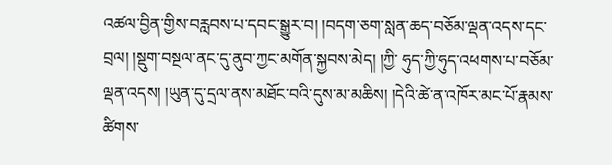འཚལ་བྱིན་གྱིས་བརླབས་པ་དབང་སྒྱུར་བ། །བདག་ཅག་སླན་ཆད་བཅོམ་ལྡན་འདས་དང་བྲལ། །སྡུག་བསྔལ་ནང་དུ་ནུབ་ཀྱང་མགོན་སྐྱབས་མེད། །ཀྱི་ ཧུད་ཀྱི་ཧུད་འཕགས་པ་བཅོམ་ལྡན་འདས། །ཡུན་དུ་དྲལ་ནས་མཐོང་བའི་དུས་མ་མཆིས། །དེའི་ཚེ་ན་འཁོར་མང་པོ་རྣམས་ཚིགས་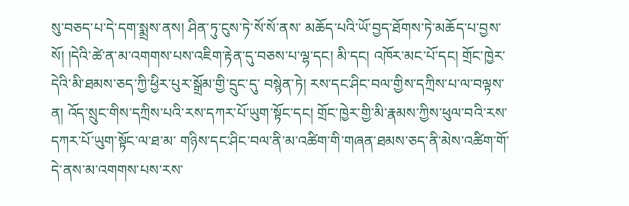སུ་བཅད་པ་དེ་དག་སྨྲས་ནས། ཤིན་ཏུ་ངུས་ཏེ་སོ་སོ་ནས་ མཆོད་པའི་ཡོ་བྱད་ཐོགས་ཏེ་མཆོད་པ་བྱས་སོ། །དེའི་ཚེ་ན་མ་འགགས་པས་འཇིག་རྟེན་དུ་བཅས་པ་ལྷ་དང། མི་དང། འཁོར་མང་པོ་དང། གྲོང་ཁྱེར་དེའི་མི་ཐམས་ཅད་ཀྱི་ཕྱིར་པུར་སྒྲོམ་གྱི་དྲུང་དུ་ བསྙེན་ཏེ། རས་དང་ཤིང་བལ་གྱིས་དཀྲིས་པ་ལ་བལྟས་ན། འོད་སྲུང་གིས་དཀྲིས་པའི་རས་དཀར་པོ་ཡུག་སྟོང་དང། གྲོང་ཁྱེར་གྱི་མི་རྣམས་ཀྱིས་ཕུལ་བའི་རས་དཀར་པོ་ཡུག་སྟོང་ལ་ཐ་མ་ གཉིས་དང་ཤིང་བལ་ནི་མ་འཚིག་གི་གཞན་ཐམས་ཅད་ནི་མེས་འཚིག་གོ་དེ་ནས་མ་འགགས་པས་རས་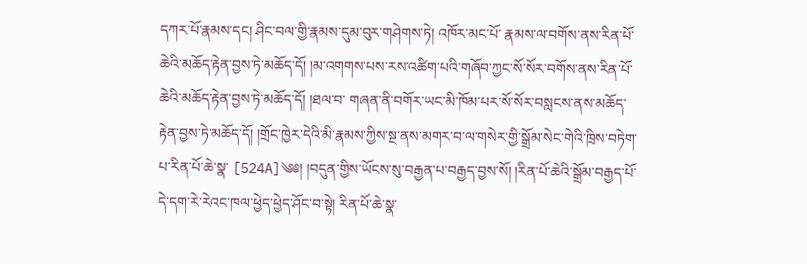དཀར་པོ་རྣམས་དང། ཤིང་བལ་གྱི་རྣམས་དུམ་བུར་གཤེགས་ཏེ། འཁོར་མང་པོ་ རྣམས་ལ་བགོས་ནས་རིན་པོ་ཆེའི་མཆོད་རྟེན་བྱས་ཏེ་མཆོད་དོ། །མ་འགགས་པས་རས་འཚིག་པའི་གཞོབ་ཀྱང་སོ་སོར་བགོས་ནས་རིན་པོ་ཆེའི་མཆོད་རྟེན་བྱས་ཏེ་མཆོད་དོ། །ཐལ་བ་ གཞན་ནི་བགོར་ཡང་མི་ཁོམ་པར་སོ་སོར་བསླངས་ནས་མཆོད་རྟེན་བྱས་ཏེ་མཆོད་དོ། །གྲོང་ཁྱེར་དེའི་མི་རྣམས་ཀྱིས་སྔ་ནས་མགར་བ་ལ་གསེར་གྱི་སྒྲོམ་སེང་གེའི་ཁྲིས་བཏེག་པ་རིན་པོ་ཆེ་སྣ་ [524A]༄༅། །བདུན་གྱིས་ཡོངས་སུ་བརྒྱན་པ་བརྒྱད་བྱས་སོ། །རིན་པོ་ཆེའི་སྒྲོམ་བརྒྱད་པོ་དེ་དག་རེ་རེའང་ཁལ་ཕྱེད་ཕྱེད་ཤོང་བ་སྟེ། རིན་པོ་ཆེ་སྣ་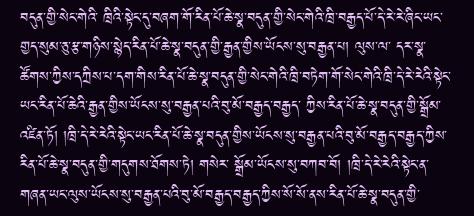བདུན་གྱི་སེང་གེའི་ ཁྲིའི་སྟེང་དུ་བཞག་གོ་རིན་པོ་ཆེ་སྣ་བདུན་གྱི་སེང་གེའི་ཁྲི་བརྒྱད་པོ་དེ་རེ་རེ་ཞིང་ཡང་གྱད་སུམ་ཅུ་རྩ་གཉིས་སྙེད་རིན་པོ་ཆེ་སྣ་བདུན་གྱི་རྒྱན་གྱིས་ཡོངས་སུ་བརྒྱན་པ། ལུས་ལ་ དར་སྣ་ཚོགས་ཀྱིས་དཀྲིས་པ་དག་གིས་རིན་པོ་ཆེ་སྣ་བདུན་གྱི་སེང་གེའི་ཁྲི་བཏེག་གོ་སེང་གེའི་ཁྲི་དེ་རེ་རེའི་སྟེང་ཡང་རིན་པོ་ཆེའི་རྒྱན་གྱིས་ཡོངས་སུ་བརྒྱན་པའི་བུ་མོ་བརྒྱད་བརྒྱད་ ཀྱིས་རིན་པོ་ཆེ་སྣ་བདུན་གྱི་སྒྲོམ་འཛིན་ཏོ། །ཁྲི་དེ་རེ་རེའི་སྟེང་ཡང་རིན་པོ་ཆེ་སྣ་བདུན་གྱིས་ཡོངས་སུ་བརྒྱན་པའི་བུ་མོ་བརྒྱད་བརྒྱད་ཀྱིས་རིན་པོ་ཆེ་སྣ་བདུན་གྱི་གདུགས་ཐོགས་ཏེ། གསེར་ སྒྲོམ་ཡོངས་སུ་བཀབ་བོ། །ཁྲི་དེ་རེ་རེའི་སྟེང་ན་གཞན་ཡང་ལུས་ཡོངས་སུ་བརྒྱན་པའི་བུ་མོ་བརྒྱད་བརྒྱད་ཀྱིས་སོ་སོ་ནས་རིན་པོ་ཆེ་སྣ་བདུན་གྱི་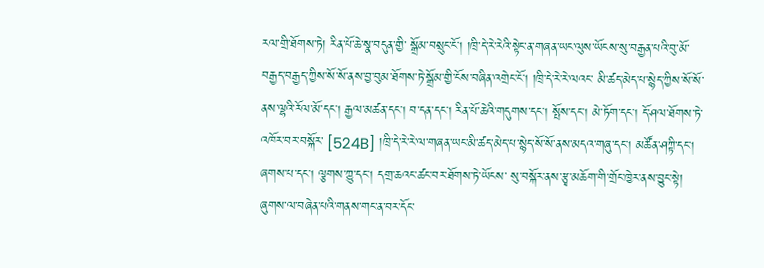རལ་གྲི་ཐོགས་ཏེ། རིན་པོ་ཆེ་སྣ་བདུན་གྱི་ སྒྲོམ་བསྲུང་ངོ། །ཁྲི་དེ་རེ་རེའི་སྟེང་ན་གཞན་ཡང་ལུས་ཡོངས་སུ་བརྒྱན་པའི་བུ་མོ་བརྒྱད་བརྒྱད་ཀྱིས་སོ་སོ་ནས་བྱ་བུམ་ཐོགས་ཏེ་སྒྲོམ་གྱི་ངོས་བཞིན་འགྲེང་ངོ། །ཁྲི་དེ་རེ་རེ་ལའང་ མི་ཚད་མེད་པ་སྙེད་ཀྱིས་སོ་སོ་ནས་ལྷའི་རོལ་མོ་དང། རྒྱལ་མཚན་དང། བ་དན་དང། རིན་པོ་ཆེའི་གདུགས་དང། སྤོས་དང། མེ་ཏོག་དང། དོ་ཤལ་ཐོགས་ཏེ་འཁོར་བར་བསྐོར་ [524B] །ཁྲི་དེ་རེ་རེ་ལ་གཞན་ཡང་མི་ཚད་མེད་པ་སྙེད་སོ་སོ་ནས་མདའ་གཞུ་དང། མཚོན་ཤཀྟི་དང། ཞགས་པ་དང། ལྕགས་ཀྱུ་དང། དགྲ་ཆའང་ཚང་བར་ཐོགས་ཏེ་ཡོངས་ སུ་བསྐོར་ནས་རྩྭ་མཆོག་གི་གྲོང་ཁྱེར་ནས་བྱུང་སྟེ། ཞུགས་ལ་བཞེན་པའི་གནས་གང་ན་བར་དོང་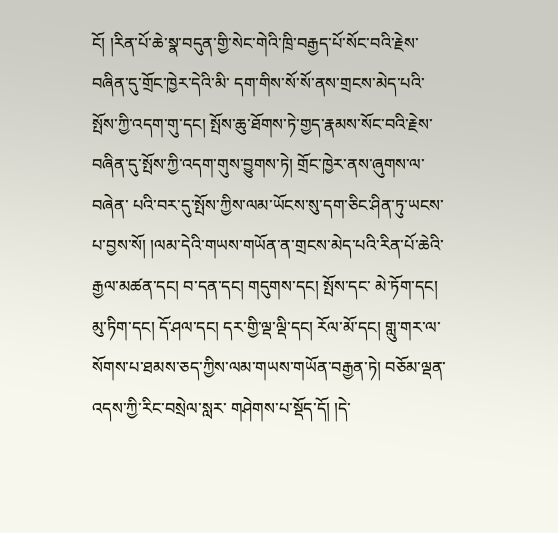ངོ། །རིན་པོ་ཆེ་སྣ་བདུན་གྱི་སེང་གེའི་ཁྲི་བརྒྱད་པོ་སོང་བའི་རྗེས་བཞིན་དུ་གྲོང་ཁྱེར་དེའི་མི་ དག་གིས་སོ་སོ་ནས་གྲངས་མེད་པའི་སྤོས་ཀྱི་འདག་གུ་དང། སྤོས་ཆུ་ཐོགས་ཏེ་གྱད་རྣམས་སོང་བའི་རྗེས་བཞིན་དུ་སྤོས་ཀྱི་འདག་གུས་བྱུགས་ཏེ། གྲོང་ཁྱེར་ནས་ཞུགས་ལ་བཞེན་ པའི་བར་དུ་སྤོས་ཀྱིས་ལམ་ཡོངས་སུ་དག་ཅིང་ཤིན་ཏུ་ཡངས་པ་བྱས་སོ། །ལམ་དེའི་གཡས་གཡོན་ན་གྲངས་མེད་པའི་རིན་པོ་ཆེའི་རྒྱལ་མཚན་དང། བ་དན་དང། གདུགས་དང། སྤོས་དང་ མེ་ཏོག་དང། མུ་ཏིག་དང། དོ་ཤལ་དང། དར་གྱི་ལྡ་ལྡི་དང། རོལ་མོ་དང། གླུ་གར་ལ་སོགས་པ་ཐམས་ཅད་ཀྱིས་ལམ་གཡས་གཡོན་བརྒྱན་ཏེ། བཅོམ་ལྡན་འདས་ཀྱི་རིང་བསྲེལ་སླར་ གཤེགས་པ་སྡོད་དོ། །དེ་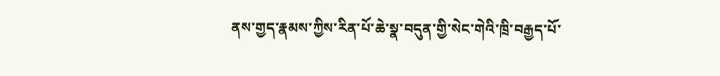ནས་གྱད་རྣམས་ཀྱིས་རིན་པོ་ཆེ་སྣ་བདུན་གྱི་སེང་གེའི་ཁྲི་བརྒྱད་པོ་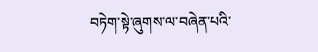བཏེག་སྟེ་ཞུགས་ལ་བཞེན་པའི་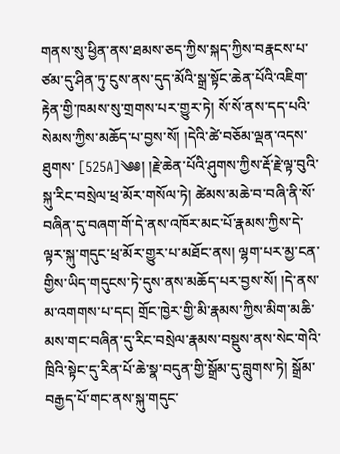གནས་སུ་ཕྱིན་ནས་ཐམས་ཅད་ཀྱིས་སྐད་ཀྱིས་བརྣངས་པ་ ཙམ་དུ་ཤིན་ཏུ་ངུས་ནས་དུད་མོའི་སྒྲ་སྟོང་ཆེན་པོའི་འཇིག་རྟེན་གྱི་ཁམས་སུ་གྲགས་པར་གྱུར་ཏེ། སོ་སོ་ནས་དད་པའི་སེམས་ཀྱིས་མཆོད་པ་བྱས་སོ། །དེའི་ཚེ་བཅོམ་ལྡན་འདས་ཐུགས་ [525A]༄༅། །རྗེ་ཆེན་པོའི་ཤུགས་ཀྱིས་རྡོ་རྗེ་ལྟ་བུའི་སྐུ་རིང་བསྲེལ་ཕྲ་མོར་གསོལ་ཏེ། ཚེམས་མཆེ་བ་བཞི་ནི་སོ་བཞིན་དུ་བཞག་གོ་དེ་ནས་འཁོར་མང་པོ་རྣམས་ཀྱིས་དེ་ ལྟར་སྐུ་གདུང་ཕྲ་མོར་གྱུར་པ་མཐོང་ནས། ལྷག་པར་མྱ་ངན་གྱིས་ཡིད་གདུངས་ཏེ་དུས་ནས་མཆོད་པར་བྱས་སོ། །དེ་ནས་མ་འགགས་པ་དང། གྲོང་ཁྱེར་གྱི་མི་རྣམས་ཀྱིས་མིག་མཆི་ མས་གང་བཞིན་དུ་རིང་བསྲེལ་རྣམས་བསྡུས་ནས་སེང་གེའི་ཁྲིའི་སྟེང་དུ་རིན་པོ་ཆེ་སྣ་བདུན་གྱི་སྒྲོམ་དུ་བླུགས་ཏེ། སྒྲོམ་བརྒྱད་པོ་གང་ནས་སྐུ་གདུང་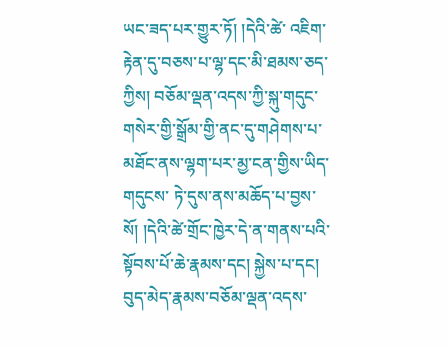ཡང་ཟད་པར་གྱུར་ཏོ། །དེའི་ཚེ་ འཇིག་རྟེན་དུ་བཅས་པ་ལྷ་དང་མི་ཐམས་ཅད་ཀྱིས། བཅོམ་ལྡན་འདས་ཀྱི་སྐུ་གདུང་གསེར་གྱི་སྒྲོམ་གྱི་ནང་དུ་གཤེགས་པ་མཐོང་ནས་ལྷག་པར་མྱ་ངན་གྱིས་ཡིད་གདུངས་ ཏེ་དུས་ནས་མཆོད་པ་བྱས་སོ། །དེའི་ཚེ་གྲོང་ཁྱེར་དེ་ན་གནས་པའི་སྟོབས་པོ་ཆེ་རྣམས་དང། སྐྱེས་པ་དང། བུད་མེད་རྣམས་བཅོམ་ལྡན་འདས་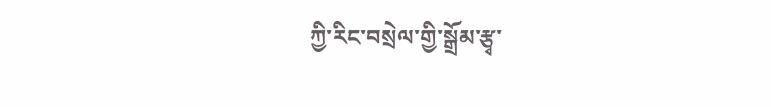ཀྱི་རིང་བསྲེལ་གྱི་སྒྲོམ་རྩྭ་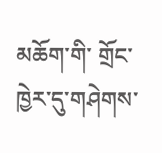མཆོག་གི་ གྲོང་ཁྱེར་དུ་གཤེགས་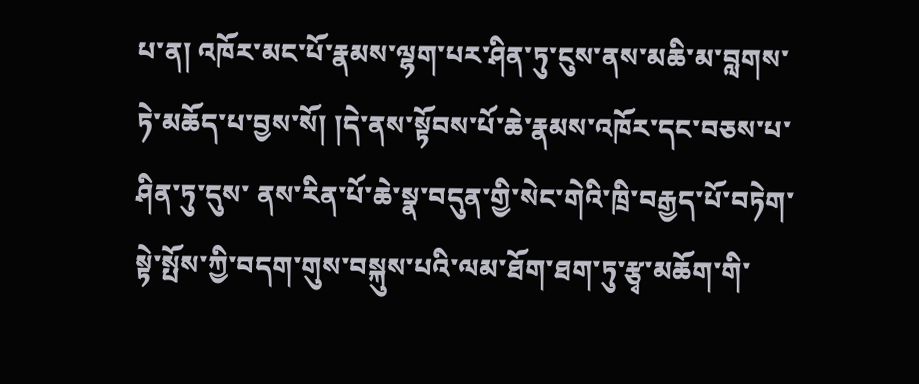པ་ན། འཁོར་མང་པོ་རྣམས་ལྷག་པར་ཤིན་ཏུ་ངུས་ནས་མཆི་མ་བླགས་ཏེ་མཆོད་པ་བྱས་སོ། །དེ་ནས་སྟོབས་པོ་ཆེ་རྣམས་འཁོར་དང་བཅས་པ་ཤིན་ཏུ་དུས་ ནས་རིན་པོ་ཆེ་སྣ་བདུན་གྱི་སེང་གེའི་ཁྲི་བརྒྱད་པོ་བཏེག་སྟེ་སྤོས་ཀྱི་བདག་གུས་བསྐུས་པའི་ལམ་ཐོག་ཐག་ཏུ་རྩྭ་མཆོག་གི་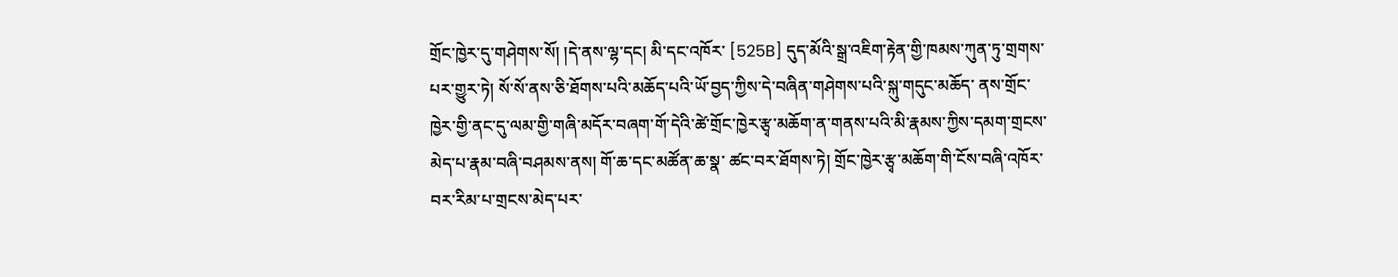གྲོང་ཁྱེར་དུ་གཤེགས་སོ། །དེ་ནས་ལྷ་དང། མི་དང་འཁོར་ [525B] དུད་མོའི་སྒྲ་འཇིག་རྟེན་གྱི་ཁམས་ཀུན་ཏུ་གྲགས་པར་གྱུར་ཏེ། སོ་སོ་ནས་ཅི་ཐོགས་པའི་མཆོད་པའི་ཡོ་བྱད་ཀྱིས་དེ་བཞིན་གཤེགས་པའི་སྐུ་གདུང་མཆོད་ ནས་གྲོང་ཁྱེར་གྱི་ནང་དུ་ལམ་གྱི་གཞི་མདོར་བཞག་གོ་དེའི་ཚེ་གྲོང་ཁྱེར་རྩྭ་མཆོག་ན་གནས་པའི་མི་རྣམས་ཀྱིས་དམག་གྲངས་མེད་པ་རྣམ་བཞི་བཤམས་ནས། གོ་ཆ་དང་མཚོན་ཆ་སྣ་ ཚང་བར་ཐོགས་ཏེ། གྲོང་ཁྱེར་རྩྭ་མཆོག་གི་ངོས་བཞི་འཁོར་བར་རིམ་པ་གྲངས་མེད་པར་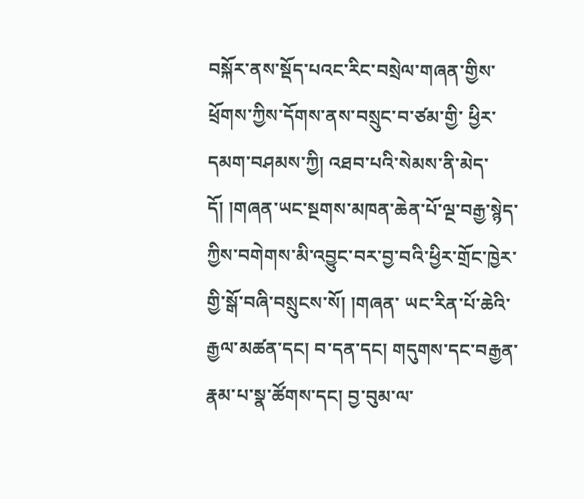བསྐོར་ནས་སྡོད་པའང་རིང་བསྲེལ་གཞན་གྱིས་ཕྲོགས་ཀྱིས་དོགས་ནས་བསྲུང་བ་ཙམ་གྱི་ ཕྱིར་དམག་བཤམས་ཀྱི། འཐབ་པའི་སེམས་ནི་མེད་དོ། །གཞན་ཡང་སྔགས་མཁན་ཆེན་པོ་ལྔ་བརྒྱ་སྙེད་ཀྱིས་བགེགས་མི་འབྱུང་བར་བྱ་བའི་ཕྱིར་གྲོང་ཁྱེར་གྱི་སྒོ་བཞི་བསྲུངས་སོ། །གཞན་ ཡང་རིན་པོ་ཆེའི་རྒྱལ་མཚན་དང། བ་དན་དང། གདུགས་དང་བརྒྱན་རྣམ་པ་སྣ་ཚོགས་དང། བྱ་བུམ་ལ་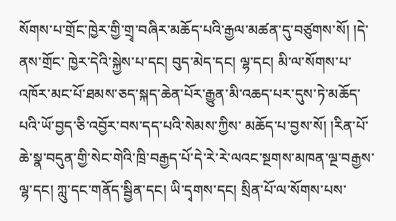སོགས་པ་གྲོང་ཁྱེར་གྱི་གྲྭ་བཞིར་མཆོད་པའི་རྒྱལ་མཚན་དུ་བཙུགས་སོ། །དེ་ནས་གྲོང་ ཁྱེར་དེའི་སྐྱེས་པ་དང། བུད་མེད་དང། ལྷ་དང། མི་ལ་སོགས་པ་འཁོར་མང་པོ་ཐམས་ཅད་སྐད་ཆེན་པོར་རྒྱུན་མི་འཆད་པར་དུས་ཏེ་མཆོད་པའི་ཡོ་བྱད་ཅི་འབྱོར་བས་དད་པའི་སེམས་ཀྱིས་ མཆོད་པ་བྱས་སོ། །རིན་པོ་ཆེ་སྣ་བདུན་གྱི་སེང་གེའི་ཁྲི་བརྒྱད་པོ་དེ་རེ་རེ་ལའང་སྔགས་མཁན་ལྔ་བརྒྱས་ལྷ་དང། ཀླུ་དང་གནོད་སྦྱིན་དང། ཡི་དྭགས་དང། སྲིན་པོ་ལ་སོགས་པས་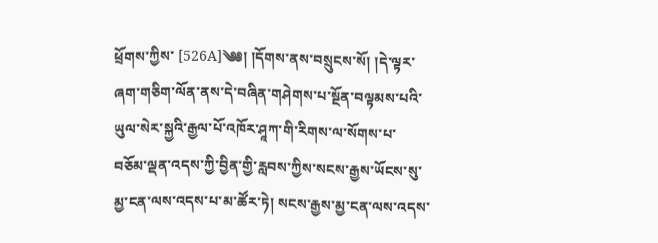ཕྲོགས་ཀྱིས་ [526A]༄༅། །དོགས་ནས་བསྲུངས་སོ། །དེ་ལྟར་ཞག་གཅིག་ལོན་ནས་དེ་བཞིན་གཤེགས་པ་སྔོན་བལྟམས་པའི་ཡུལ་སེར་སྐྱའི་རྒྱལ་པོ་འཁོར་ཤཱཀ་གི་རིགས་ལ་སོགས་པ་ བཅོམ་ལྡན་འདས་ཀྱི་བྱིན་གྱི་རླབས་ཀྱིས་སངས་རྒྱས་ཡོངས་སུ་མྱ་ངན་ལས་འདས་པ་མ་ཚོར་ཏེ། སངས་རྒྱས་མྱ་ངན་ལས་འདས་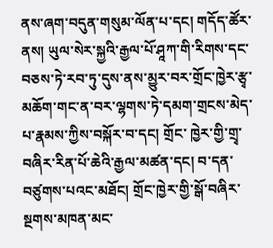ནས་ཞག་བདུན་གསུམ་ལོན་པ་དང། གདོད་ཚོར་ ནས། ཡུལ་སེར་སྐྱའི་རྒྱལ་པོ་ཤཱཀ་གི་རིགས་དང་བཅས་ཏེ་རབ་ཏུ་དུས་ནས་མྱུར་བར་གྲོང་ཁྱེར་རྩྭ་མཆོག་གང་ན་བར་ལྷགས་ཏེ་དམག་གྲངས་མེད་པ་རྣམས་ཀྱིས་བསྐོར་བ་དང། གྲོང་ ཁྱེར་གྱི་གྲྭ་བཞིར་རིན་པོ་ཆེའི་རྒྱལ་མཚན་དང། བ་དན་བཙུགས་པའང་མཐོང། གྲོང་ཁྱེར་གྱི་སྒོ་བཞིར་སྔགས་མཁན་མང་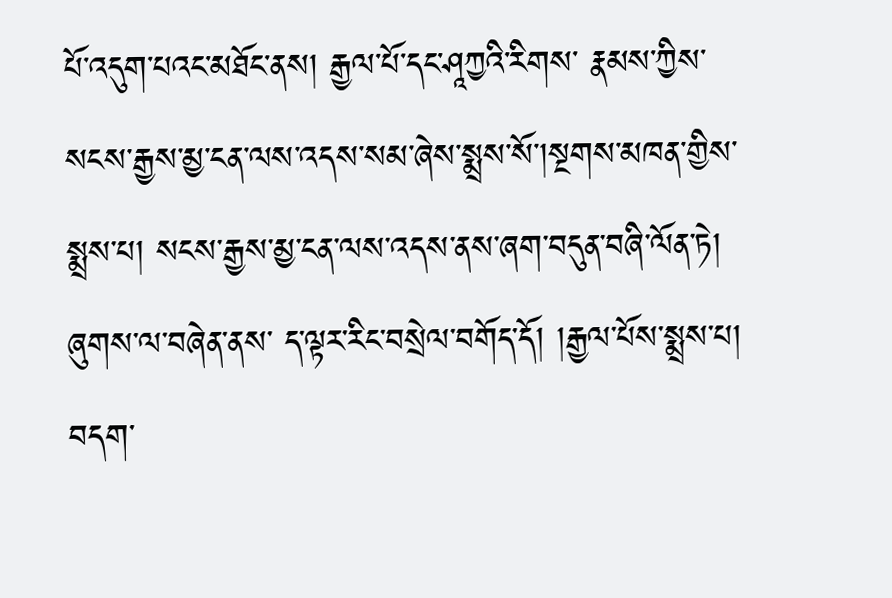པོ་འདུག་པའང་མཐོང་ནས། རྒྱལ་པོ་དང་ཤཱཀྱའི་རིགས་ རྣམས་ཀྱིས་སངས་རྒྱས་མྱ་ངན་ལས་འདས་སམ་ཞེས་སྨྲས་སོ་།སྔགས་མཁན་གྱིས་སྨྲས་པ། སངས་རྒྱས་མྱ་ངན་ལས་འདས་ནས་ཞག་བདུན་བཞི་ལོན་ཏེ། ཞུགས་ལ་བཞེན་ནས་ ད་ལྟར་རིང་བསྲེལ་བགོད་དོ། །རྒྱལ་པོས་སྨྲས་པ། བདག་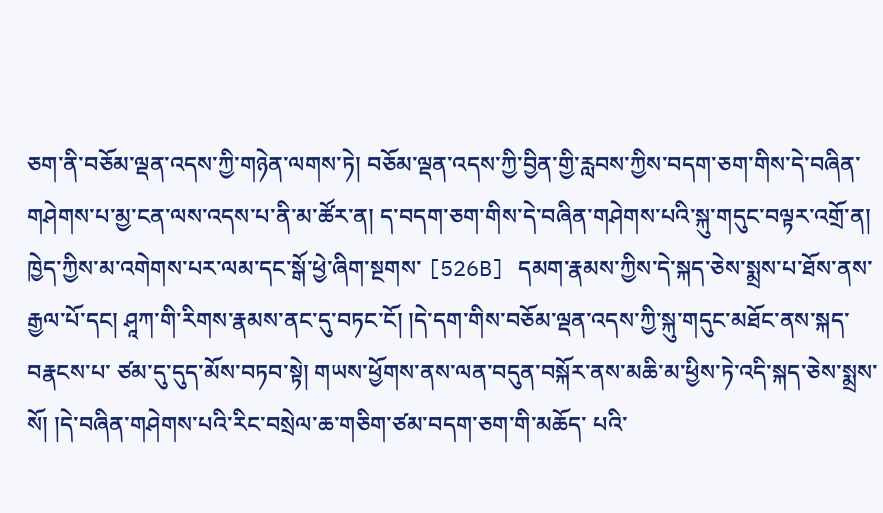ཅག་ནི་བཅོམ་ལྡན་འདས་ཀྱི་གཉེན་ལགས་ཏེ། བཅོམ་ལྡན་འདས་ཀྱི་བྱིན་གྱི་རླབས་ཀྱིས་བདག་ཅག་གིས་དེ་བཞིན་ གཤེགས་པ་མྱ་ངན་ལས་འདས་པ་ནི་མ་ཚོར་ན། ད་བདག་ཅག་གིས་དེ་བཞིན་གཤེགས་པའི་སྐུ་གདུང་བལྟར་འགྲོ་ན། ཁྱེད་ཀྱིས་མ་འགེགས་པར་ལམ་དང་སྒོ་ཕྱེ་ཞིག་སྔགས་ [526B] དམག་རྣམས་ཀྱིས་དེ་སྐད་ཅེས་སྨྲས་པ་ཐོས་ནས་རྒྱལ་པོ་དང། ཤཱཀ་གི་རིགས་རྣམས་ནང་དུ་བཏང་ངོ། །དེ་དག་གིས་བཅོམ་ལྡན་འདས་ཀྱི་སྐུ་གདུང་མཐོང་ནས་སྐད་བརྣངས་པ་ ཙམ་དུ་དུད་མོས་བཏབ་སྟེ། གཡས་ཕྱོགས་ནས་ལན་བདུན་བསྐོར་ནས་མཆི་མ་ཕྱིས་ཏེ་འདི་སྐད་ཅེས་སྨྲས་སོ། །དེ་བཞིན་གཤེགས་པའི་རིང་བསྲེལ་ཆ་གཅིག་ཙམ་བདག་ཅག་གི་མཆོད་ པའི་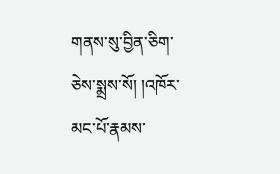གནས་སུ་བྱིན་ཅིག་ཅེས་སྨྲས་སོ། །འཁོར་མང་པོ་རྣམས་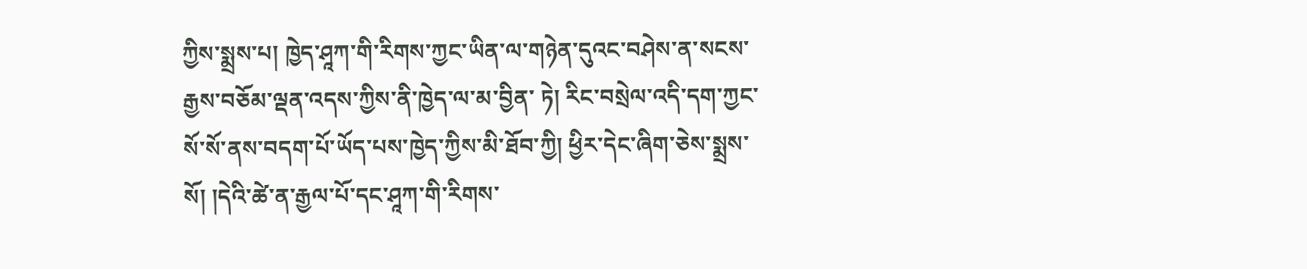ཀྱིས་སྨྲས་པ། ཁྱེད་ཤཱཀ་གི་རིགས་ཀྱང་ཡིན་ལ་གཉེན་དུའང་བཤེས་ན་སངས་རྒྱས་བཅོམ་ལྡན་འདས་ཀྱིས་ནི་ཁྱེད་ལ་མ་བྱིན་ ཏེ། རིང་བསྲེལ་འདི་དག་ཀྱང་སོ་སོ་ནས་བདག་པོ་ཡོད་པས་ཁྱེད་ཀྱིས་མི་ཐོབ་ཀྱི། ཕྱིར་དེང་ཞིག་ཅེས་སྨྲས་སོ། །དེའི་ཚེ་ན་རྒྱལ་པོ་དང་ཤཱཀ་གི་རིགས་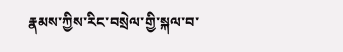རྣམས་ཀྱིས་རིང་བསྲེལ་གྱི་སྐལ་བ་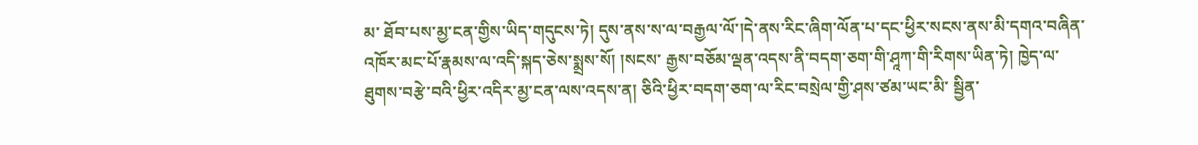མ་ ཐོབ་པས་མྱ་ངན་གྱིས་ཡིད་གདུངས་ཏེ། དུས་ནས་ས་ལ་བརྒྱལ་ལོ་།དེ་ནས་རིང་ཞིག་ལོན་པ་དང་ཕྱིར་སངས་ནས་མི་དགའ་བཞིན་འཁོར་མང་པོ་རྣམས་ལ་འདི་སྐད་ཅེས་སྨྲས་སོ། །སངས་ རྒྱས་བཅོམ་ལྡན་འདས་ནི་བདག་ཅག་གི་ཤཱཀ་གི་རིགས་ཡིན་ཏེ། ཁྱེད་ལ་ཐུགས་བརྩེ་བའི་ཕྱིར་འདིར་མྱ་ངན་ལས་འདས་ན། ཅིའི་ཕྱིར་བདག་ཅག་ལ་རིང་བསྲེལ་གྱི་ཤས་ཙམ་ཡང་མི་ སྦྱིན་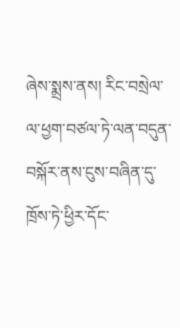ཞེས་སྨྲས་ནས། རིང་བསྲེལ་ལ་ཕྱག་བཙལ་ཏེ་ལན་བདུན་བསྐོར་ནས་ངུས་བཞིན་དུ་ཁྲོས་ཏེ་ཕྱིར་དོང་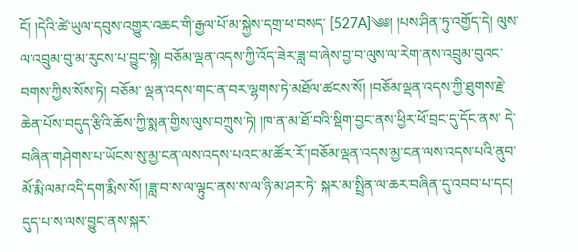ངོ། །དེའི་ཚེ་ཡུལ་དབུས་འགྱུར་འཆང་གི་རྒྱལ་པོ་མ་སྐྱེས་དགྲ་ཕ་བསད་ [527A]༄༅། །པས་ཤིན་ཏུ་འགྱོད་དེ། ལུས་ལ་འབྲུམ་བུ་མ་རུངས་པ་བྱུང་སྟེ། བཅོམ་ལྡན་འདས་ཀྱི་འོད་ཟེར་ཟླ་བ་ཞེས་བྱ་བ་ལུས་ལ་རེག་ནས་འབྲུམ་བུའང་བགས་ཀྱིས་སོས་ཏེ། བཅོམ་ ལྡན་འདས་གང་ན་བར་ལྷགས་ཏེ་མཐོལ་ཚངས་སོ། །བཅོམ་ལྡན་འདས་ཀྱི་ཐུགས་རྗེ་ཆེན་པོས་བདུད་རྩིའི་ཆོས་ཀྱི་སྨན་གྱིས་ལུས་བཀྲུས་ཏེ། །ཁ་ན་མ་ཐོ་བའི་སྡིག་བྱང་ནས་ཕྱིར་ཕོ་བྲང་དུ་དོང་ནས་ དེ་བཞིན་གཤེགས་པ་ཡོངས་སུ་མྱ་ངན་ལས་འདས་པའང་མ་ཚོར་རོ་།བཅོམ་ལྡན་འདས་མྱ་ངན་ལས་འདས་པའི་ནུབ་མོ་རྨི་ལམ་འདི་དག་རྨིས་སོ། །ཟླ་བ་ས་ལ་ལྟུང་ནས་ས་ལ་ཉི་མ་ཤར་ཏེ་ སྐར་མ་སྤྲིན་ལ་ཆར་བཞིན་དུ་འབབ་པ་དང། དུད་པ་ས་ལས་བྱུང་ནས་སྐར་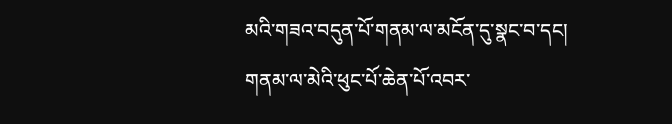མའི་གཟའ་བདུན་པོ་གནམ་ལ་མངོན་དུ་སྣང་བ་དང། གནམ་ལ་མེའི་ཕུང་པོ་ཆེན་པོ་འབར་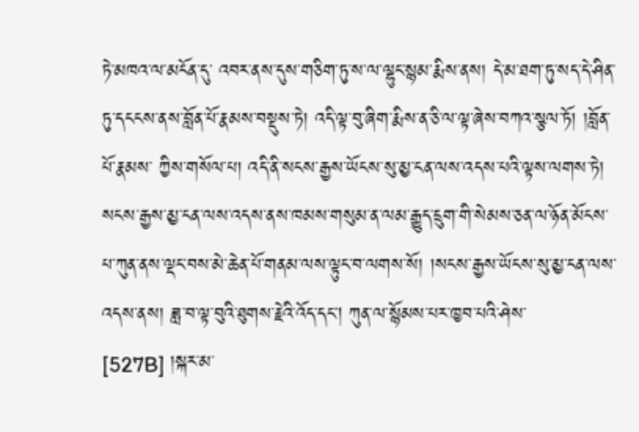ཏེ་མཁའ་ལ་མངོན་དུ་ འབར་ནས་དུས་གཅིག་ཏུ་ས་ལ་ལྷུང་སྙམ་རྨིས་ནས། དེ་མ་ཐག་ཏུ་སད་དེ་ཤིན་ཏུ་དངངས་ནས་བློན་པོ་རྣམས་བསྡུས་ཏེ། འདི་ལྟ་བུ་ཞིག་རྨིས་ན་ཅི་ལ་ལྟ་ཞེས་བཀའ་སྩལ་ཏོ། །བློན་པོ་རྣམས་ ཀྱིས་གསོལ་པ། འདི་ནི་སངས་རྒྱས་ཡོངས་སུ་མྱ་ངན་ལས་འདས་པའི་ལྟས་ལགས་ཏེ། སངས་རྒྱས་མྱ་ངན་ལས་འདས་ནས་ཁམས་གསུམ་ན་ལམ་རྒྱུད་དྲུག་གི་སེམས་ཅན་ལ་ཉོན་མོངས་ པ་ཀུན་ནས་ལྡང་བས་མེ་ཆེན་པོ་གནམ་ལས་ལྟུང་བ་ལགས་སོ། །སངས་རྒྱས་ཡོངས་སུ་མྱ་ངན་ལས་འདས་ནས། ཟླ་བ་ལྟ་བུའི་ཐུགས་རྗེའི་འོད་དང། ཀུན་ལ་སྙོམས་པར་ཁྱབ་པའི་ཤེས་ [527B] །སྐར་མ་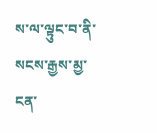ས་ལ་ལྟུང་བ་ནི་སངས་རྒྱས་མྱ་ངན་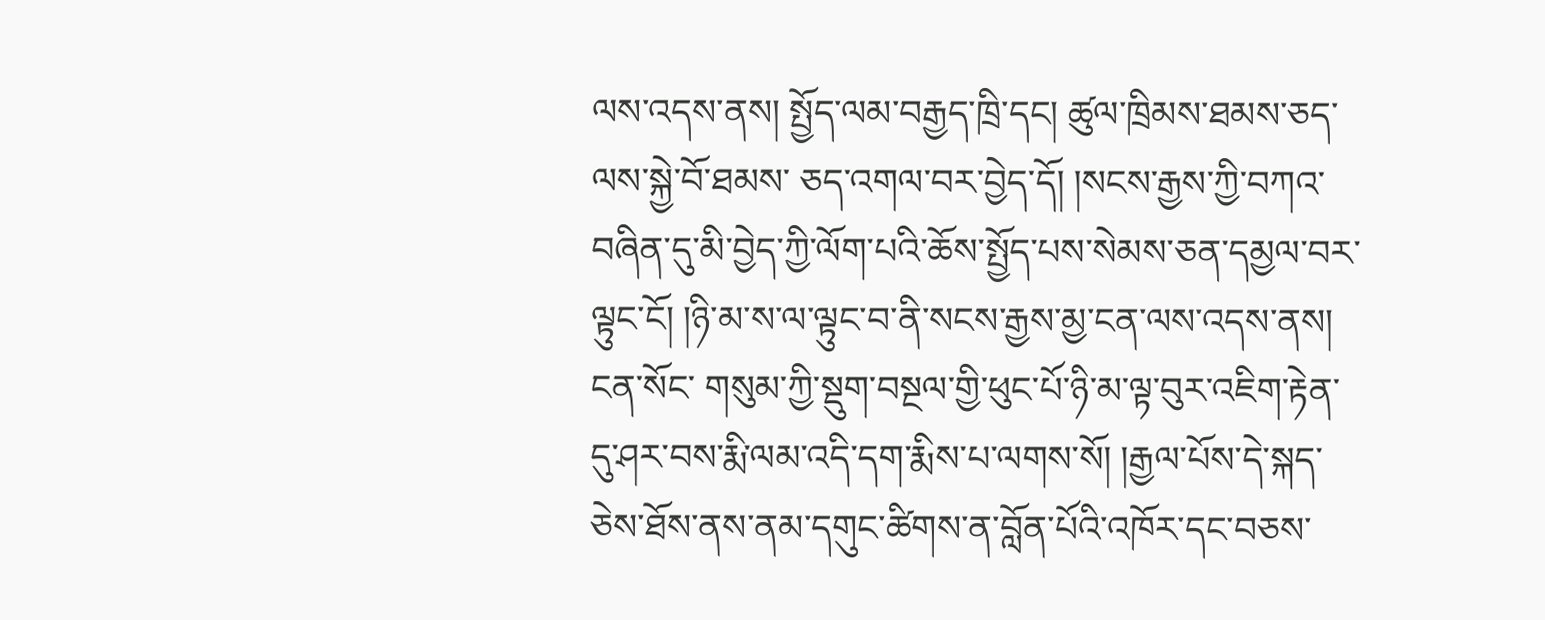ལས་འདས་ནས། སྤྱོད་ལམ་བརྒྱད་ཁྲི་དང། ཚུལ་ཁྲིམས་ཐམས་ཅད་ལས་སྐྱེ་བོ་ཐམས་ ཅད་འགལ་བར་བྱེད་དོ། །སངས་རྒྱས་ཀྱི་བཀའ་བཞིན་དུ་མི་བྱེད་ཀྱི་ལོག་པའི་ཆོས་སྤྱོད་པས་སེམས་ཅན་དམྱལ་བར་ལྟུང་ངོ། །ཉི་མ་ས་ལ་ལྟུང་བ་ནི་སངས་རྒྱས་མྱ་ངན་ལས་འདས་ནས། ངན་སོང་ གསུམ་ཀྱི་སྡུག་བསྔལ་གྱི་ཕུང་པོ་ཉི་མ་ལྟ་བུར་འཇིག་རྟེན་དུ་ཤར་བས་རྨི་ལམ་འདི་དག་རྨིས་པ་ལགས་སོ། །རྒྱལ་པོས་དེ་སྐད་ཅེས་ཐོས་ནས་ནམ་དགུང་ཚིགས་ན་བློན་པོའི་འཁོར་དང་བཅས་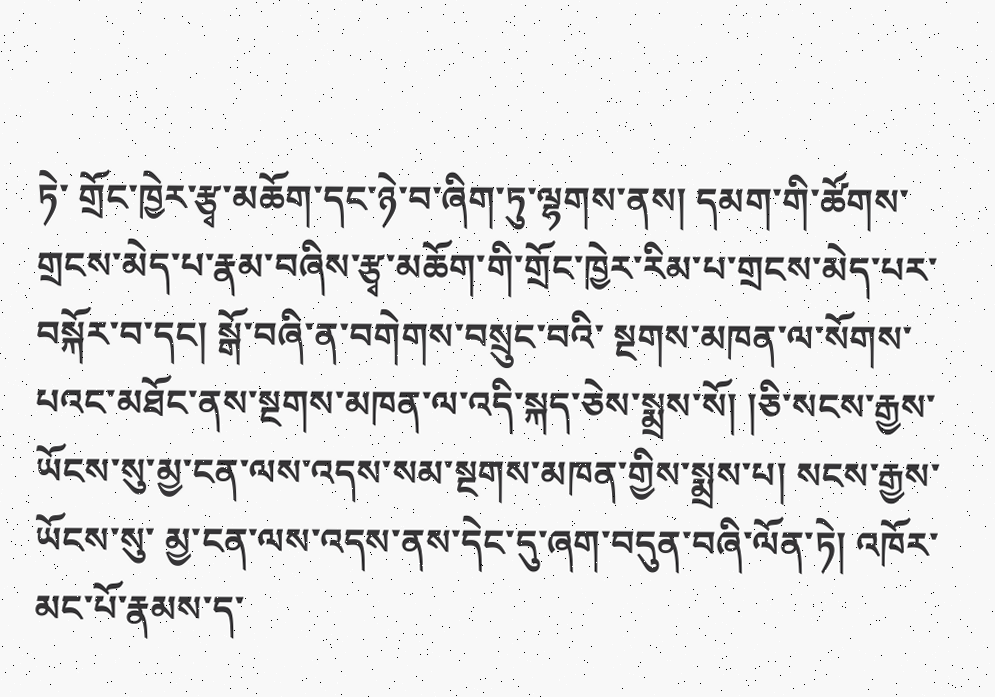ཏེ་ གྲོང་ཁྱེར་རྩྭ་མཆོག་དང་ཉེ་བ་ཞིག་ཏུ་ལྷགས་ནས། དམག་གི་ཚོགས་གྲངས་མེད་པ་རྣམ་བཞིས་རྩྭ་མཆོག་གི་གྲོང་ཁྱེར་རིམ་པ་གྲངས་མེད་པར་བསྐོར་བ་དང། སྒོ་བཞི་ན་བགེགས་བསྲུང་བའི་ སྔགས་མཁན་ལ་སོགས་པའང་མཐོང་ནས་སྔགས་མཁན་ལ་འདི་སྐད་ཅེས་སྨྲས་སོ། །ཅི་སངས་རྒྱས་ཡོངས་སུ་མྱ་ངན་ལས་འདས་སམ་སྔགས་མཁན་གྱིས་སྨྲས་པ། སངས་རྒྱས་ཡོངས་སུ་ མྱ་ངན་ལས་འདས་ནས་དེང་དུ་ཞག་བདུན་བཞི་ལོན་ཏེ། འཁོར་མང་པོ་རྣམས་ད་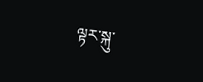ལྟར་སྐུ་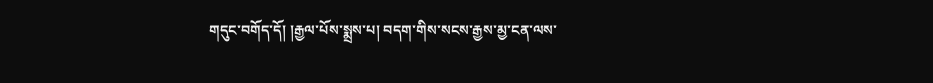གདུང་བགོད་དོ། །རྒྱལ་པོས་སྨྲས་པ། བདག་གིས་སངས་རྒྱས་མྱ་ངན་ལས་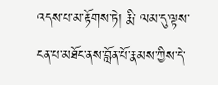འདས་པ་མ་རྟོགས་ཏེ། རྨི་ ལམ་དུ་ལྟས་ངན་པ་མཐོང་ནས་བློན་པོ་རྣམས་ཀྱིས་དེ་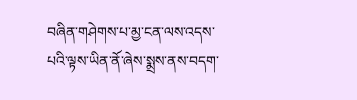བཞིན་གཤེགས་པ་མྱ་ངན་ལས་འདས་པའི་ལྟས་ཡིན་ནོ་ཞེས་སྨྲས་ནས་བདག་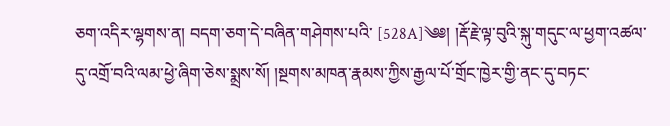ཅག་འདིར་ལྷགས་ན། བདག་ཅག་དེ་བཞིན་གཤེགས་པའི་ [528A]༄༅། །རྡོ་རྗེ་ལྟ་བུའི་སྐུ་གདུང་ལ་ཕྱག་འཚལ་དུ་འགྲོ་བའི་ལམ་ཕྱེ་ཞིག་ཅེས་སྨྲས་སོ། །སྔགས་མཁན་རྣམས་ཀྱིས་རྒྱལ་པོ་གྲོང་ཁྱེར་གྱི་ནང་དུ་བཏང་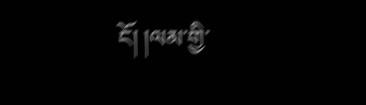ངོ། །ལམ་གྱི་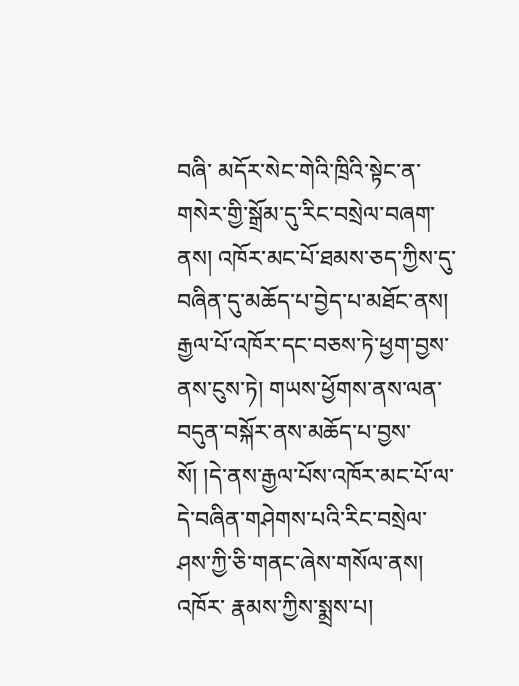བཞི་ མདོར་སེང་གེའི་ཁྲིའི་སྟེང་ན་གསེར་གྱི་སྒྲོམ་དུ་རིང་བསྲེལ་བཞག་ནས། འཁོར་མང་པོ་ཐམས་ཅད་ཀྱིས་དུ་བཞིན་དུ་མཆོད་པ་བྱེད་པ་མཐོང་ནས། རྒྱལ་པོ་འཁོར་དང་བཅས་ཏེ་ཕྱག་བྱས་ ནས་ངུས་ཏེ། གཡས་ཕྱོགས་ནས་ལན་བདུན་བསྐོར་ནས་མཆོད་པ་བྱས་སོ། །དེ་ནས་རྒྱལ་པོས་འཁོར་མང་པོ་ལ་དེ་བཞིན་གཤེགས་པའི་རིང་བསྲེལ་ཤས་ཀྱི་ཅི་གནང་ཞེས་གསོལ་ནས། འཁོར་ རྣམས་ཀྱིས་སྨྲས་པ།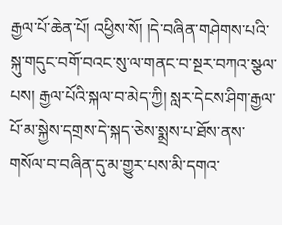རྒྱལ་པོ་ཆེན་པོ། འཕྱིས་སོ། །དེ་བཞིན་གཤེགས་པའི་སྐུ་གདུང་བགོ་བའང་སུ་ལ་གནང་བ་སྔར་བཀའ་སྩལ་པས། རྒྱལ་པོའི་སྐལ་བ་མེད་ཀྱི། སླར་དེངས་ཤིག་རྒྱལ་ པོ་མ་སྐྱེས་དགྲས་དེ་སྐད་ཅེས་སྨྲས་པ་ཐོས་ནས་གསོལ་བ་བཞིན་དུ་མ་གྱུར་པས་མི་དགའ་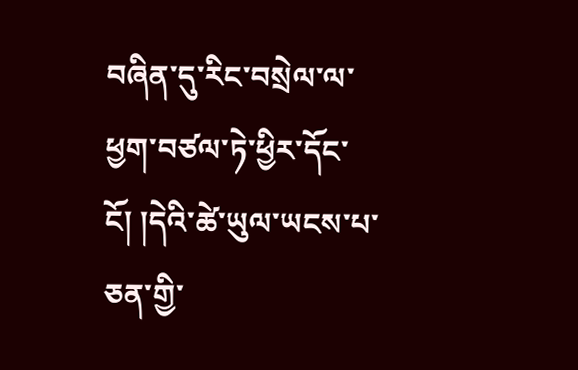བཞིན་དུ་རིང་བསྲེལ་ལ་ཕྱག་བཙལ་ཏེ་ཕྱིར་དོང་ངོ། །དེའི་ཚེ་ཡུལ་ཡངས་པ་ཅན་གྱི་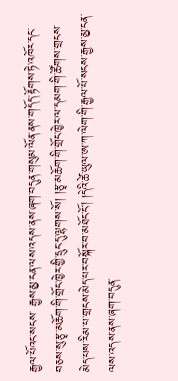རྒྱལ་པོའང་སངས་ རྒྱས་མྱ་ངན་ལས་འདས་ནས་ཞག་བདུན་གསུམ་ལོན་ནས་གདོད་རྟོགས་ཏེ་འཁོར་དང་བཅས་སུ་རྩྭ་མཆོག་གི་གྲོང་ཁྱེར་གྱི་དྲུང་དུ་ལྷགས་སོ། །རྩྭ་མཆོག་གི་གྲོང་ཁྱེར་ལ་དམག་གི་ཚོགས་གྲངས་ མེད་པས་རིམ་པ་གྲངས་མེད་པར་བསྐོར་བ་མཐོང་ངོ། །དེའི་ཚེ་ཡུལ་ཨ་ཀ་ལེག་གི་རྒྱལ་པོ་སངས་རྒྱས་མྱ་ངན་ལས་འདས་ནས་ཞག་བདུན་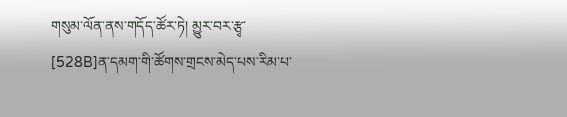གསུམ་ལོན་ནས་གདོད་ཚོར་ཏེ། མྱུར་བར་རྩྭ་ [528B]ན་དམག་གི་ཚོགས་གྲངས་མེད་པས་རིམ་པ་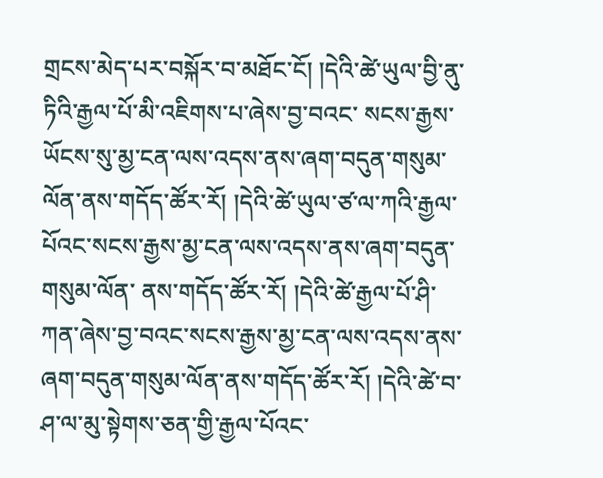གྲངས་མེད་པར་བསྐོར་བ་མཐོང་ངོ། །དེའི་ཚེ་ཡུལ་བྱི་ནུ་ཏིའི་རྒྱལ་པོ་མི་འཇིགས་པ་ཞེས་བྱ་བའང་ སངས་རྒྱས་ཡོངས་སུ་མྱ་ངན་ལས་འདས་ནས་ཞག་བདུན་གསུམ་ལོན་ནས་གདོད་ཚོར་རོ། །དེའི་ཚེ་ཡུལ་ཙ་ལ་ཀའི་རྒྱལ་པོའང་སངས་རྒྱས་མྱ་ངན་ལས་འདས་ནས་ཞག་བདུན་གསུམ་ལོན་ ནས་གདོད་ཚོར་རོ། །དེའི་ཚེ་རྒྱལ་པོ་ཤི་ཀན་ཞེས་བྱ་བའང་སངས་རྒྱས་མྱ་ངན་ལས་འདས་ནས་ཞག་བདུན་གསུམ་ལོན་ནས་གདོད་ཚོར་རོ། །དེའི་ཚེ་བ་ཤ་ལ་མུ་སྟེགས་ཅན་གྱི་རྒྱལ་པོའང་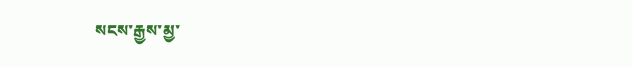སངས་རྒྱས་མྱ་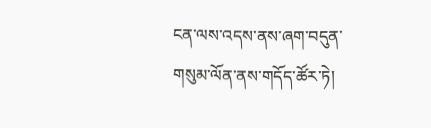ངན་ལས་འདས་ནས་ཞག་བདུན་གསུམ་ལོན་ནས་གདོད་ཚོར་ཏེ།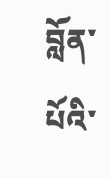བློན་པོའི་